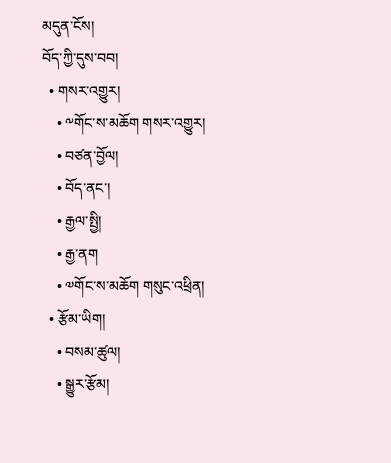མདུན་ངོས།
བོད་ཀྱི་དུས་བབ།
  • གསར་འགྱུར།
    • ༸གོང་ས་མཆོག གསར་འགྱུར།
    • བཙན་བྱོལ།
    • བོད་ནང་།
    • རྒྱལ་སྤྱི།
    • རྒྱ་ནག
    • ༧གོང་ས་མཆོག གསུང་འཕྲིན།
  • རྩོམ་ཡིག།
    • བསམ་ཚུལ།
    • སྒྱུར་རྩོམ།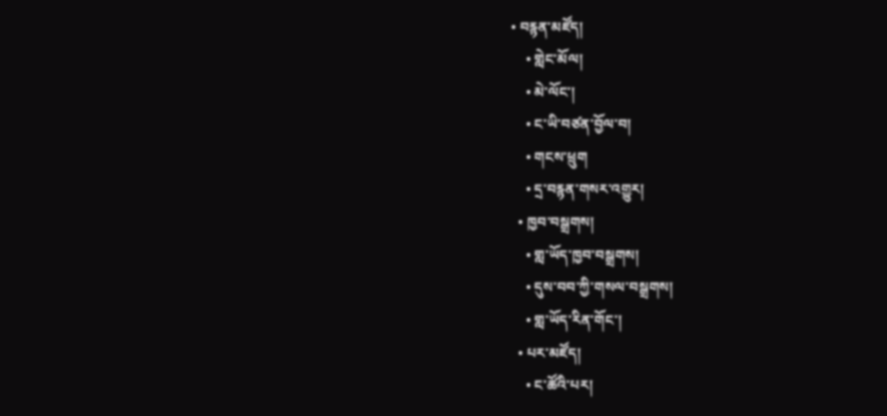• བརྙན་མཛོད།
    • གླེང་མོལ།
    • མེ་ལོང་།
    • ང་ཡི་བཙན་བྱོལ་བ།
    • གངས་ཕྲུག
    • དྲ་བརྙན་གསར་འགྱུར།
  • ཁྱབ་བསྒྲགས།
    • གླ་ཡོད་ཁྱབ་བསྒྲགས།
    • དུས་བབ་ཀྱི་གསལ་བསྒྲགས།
    • གླ་ཡོད་རིན་གོང་།
  • པར་མཛོད།
    • ང་ཚོའི་པར།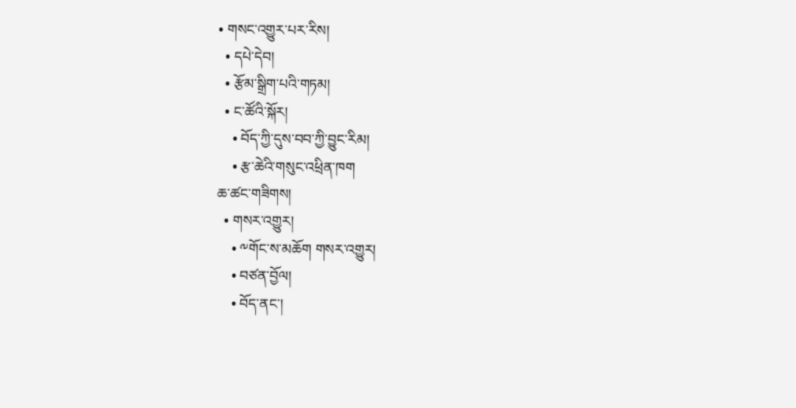• གསང་འགྱུར་པར་རིས།
  • དཔེ་དེབ།
  • རྩོམ་སྒྲིག་པའི་གཏམ།
  • ང་ཚོའི་སྐོར།
    • བོད་ཀྱི་དུས་བབ་ཀྱི་བྱུང་རིམ།
    • རྩ་ཆེའི་གསུང་འཕྲིན་ཁག
ཆ་ཚང་གཟིགས།
  • གསར་འགྱུར།
    • ༸གོང་ས་མཆོག གསར་འགྱུར།
    • བཙན་བྱོལ།
    • བོད་ནང་།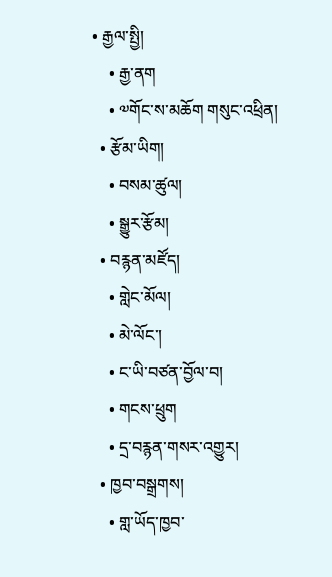• རྒྱལ་སྤྱི།
    • རྒྱ་ནག
    • ༧གོང་ས་མཆོག གསུང་འཕྲིན།
  • རྩོམ་ཡིག།
    • བསམ་ཚུལ།
    • སྒྱུར་རྩོམ།
  • བརྙན་མཛོད།
    • གླེང་མོལ།
    • མེ་ལོང་།
    • ང་ཡི་བཙན་བྱོལ་བ།
    • གངས་ཕྲུག
    • དྲ་བརྙན་གསར་འགྱུར།
  • ཁྱབ་བསྒྲགས།
    • གླ་ཡོད་ཁྱབ་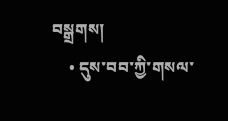བསྒྲགས།
    • དུས་བབ་ཀྱི་གསལ་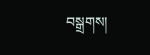བསྒྲགས།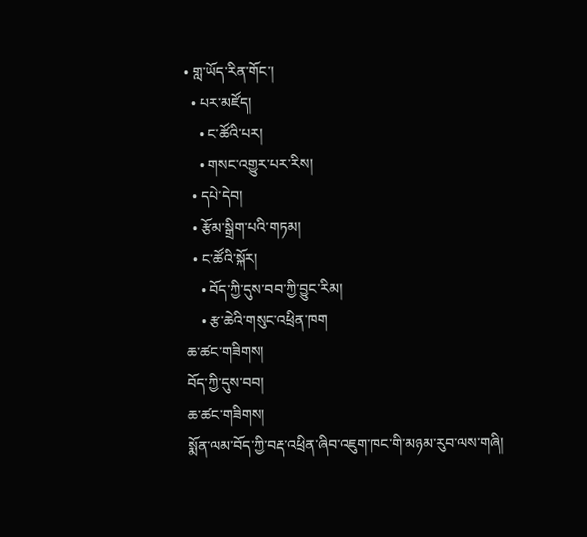• གླ་ཡོད་རིན་གོང་།
  • པར་མཛོད།
    • ང་ཚོའི་པར།
    • གསང་འགྱུར་པར་རིས།
  • དཔེ་དེབ།
  • རྩོམ་སྒྲིག་པའི་གཏམ།
  • ང་ཚོའི་སྐོར།
    • བོད་ཀྱི་དུས་བབ་ཀྱི་བྱུང་རིམ།
    • རྩ་ཆེའི་གསུང་འཕྲིན་ཁག
ཆ་ཚང་གཟིགས།
བོད་ཀྱི་དུས་བབ།
ཆ་ཚང་གཟིགས།
སྨོན་ལམ་བོད་ཀྱི་བརྡ་འཕྲིན་ཞིབ་འཇུག་ཁང་གི་མཉམ་རུབ་ལས་གཞི།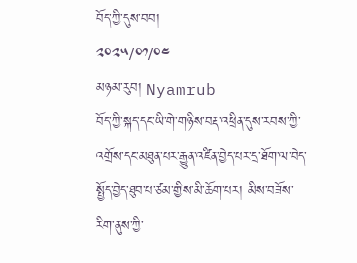བོད་ཀྱི་དུས་བབ།
༢༠༢༥/༠༡/༠༤
མཉམ་རུབ། Nyamrub
བོད་ཀྱི་སྐད་དང་ཡི་གེ་གཉིས་བརྡ་འཕྲིན་དུས་རབས་ཀྱི་འགྲོས་དང་མཐུན་པར་རྒྱུན་འཛིན་བྱེད་པར་དྲ་ཐོག་ལ་བེད་སྤྱོད་བྱེད་ཐུབ་པ་ཙམ་གྱིས་མི་ཆོག་པར། མིས་བཟོས་རིག་ནུས་ཀྱི་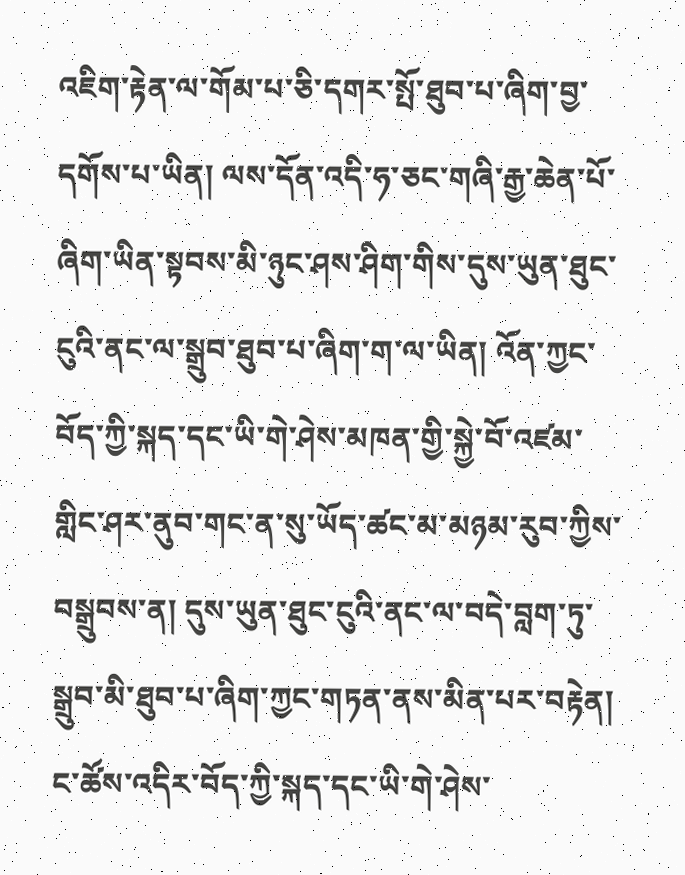འཇིག་རྟེན་ལ་གོམ་པ་ཅི་དགར་སྤོ་ཐུབ་པ་ཞིག་བྱ་དགོས་པ་ཡིན། ལས་དོན་འདི་ཧ་ཅང་གཞི་རྒྱ་ཆེན་པོ་ཞིག་ཡིན་སྟབས་མི་ཉུང་ཤས་ཤིག་གིས་དུས་ཡུན་ཐུང་ངུའི་ནང་ལ་སྒྲུབ་ཐུབ་པ་ཞིག་ག་ལ་ཡིན། འོན་ཀྱང་བོད་ཀྱི་སྐད་དང་ཡི་གེ་ཤེས་མཁན་གྱི་སྐྱེ་བོ་འཛམ་གླིང་ཤར་ནུབ་གང་ན་སུ་ཡོད་ཚང་མ་མཉམ་རུབ་ཀྱིས་བསྒྲུབས་ན། དུས་ཡུན་ཐུང་ངུའི་ནང་ལ་བདེ་བླག་ཏུ་སྒྲུབ་མི་ཐུབ་པ་ཞིག་ཀྱང་གཏན་ནས་མིན་པར་བརྟེན། ང་ཚོས་འདིར་བོད་ཀྱི་སྐད་དང་ཡི་གེ་ཤེས་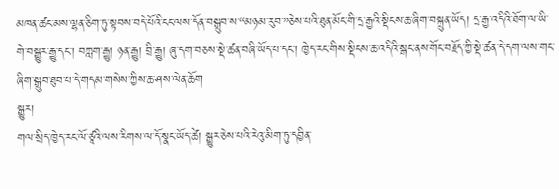མཁན་ཚང་མས་ལྷན་ཅིག་ཏུ་སྟབས་བདེ་པོའི་ངང་ལས་དོན་བསྒྲུབ་ས་“མཉམ་རུབ་”ཅེས་པའི་ཐུན་མོང་གི་དྲ་རྒྱའི་སྡིངས་ཆ་ཞིག་བསྐྲུན་ཡོད། དྲ་རྒྱ་འདིའི་ཐོག་ལ་ཡི་གེ་བསྒྱུར་རྒྱུ་དང་། བཀླག་རྒྱུ། ཉན་རྒྱུ། བྲི་རྒྱུ། ཞུ་དག་བཅས་སྡེ་ཚན་བཞི་ཡོད་པ་དང་། ཁྱེད་རང་གིས་སྡིངས་ཆ་འདིའི་སྒང་ནས་གོང་བརྗོད་ཀྱི་སྡེ་ཚན་དེ་དག་ལས་གང་ཞིག་སྒྲུབ་ཐུབ་པ་དེ་གདམ་གསེས་ཀྱིས་ཆ་ཤས་ལེན་ཆོག
སྒྱུར།
གལ་སྲིད་ཁྱེད་རང་ལོ་ཙཱའི་ལས་རིགས་ལ་དོ་སྣང་ཡོད་ཚེ། སྒྱུར་ཅེས་པའི་རེའུ་མིག་ཏུ་དབྱིན་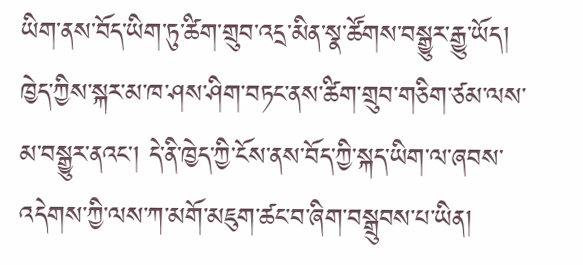ཡིག་ནས་བོད་ཡིག་ཏུ་ཚིག་གྲུབ་འདྲ་མིན་སྣ་ཚོགས་བསྒྱུར་རྒྱུ་ཡོད། ཁྱེད་ཀྱིས་སྐར་མ་ཁ་ཤས་ཤིག་བཏང་ནས་ཚིག་གྲུབ་གཅིག་ཙམ་ལས་མ་བསྒྱུར་ནའང་། དེ་ནི་ཁྱེད་ཀྱི་ངོས་ནས་བོད་ཀྱི་སྐད་ཡིག་ལ་ཞབས་འདེགས་ཀྱི་ལས་ཀ་མགོ་མཇུག་ཚང་བ་ཞིག་བསྒྲུབས་པ་ཡིན།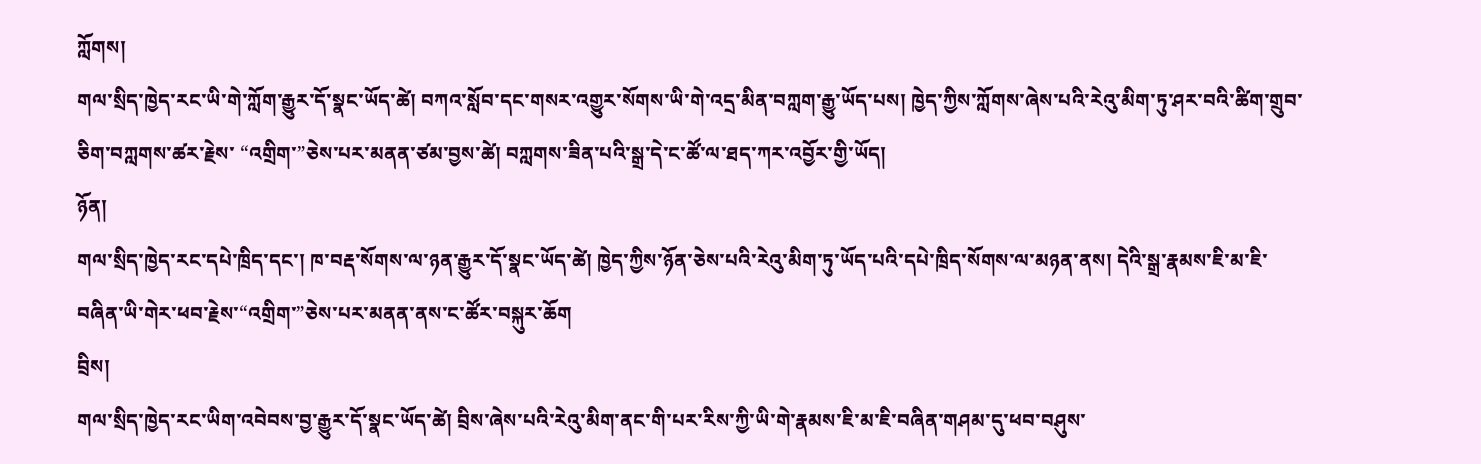ཀློགས།
གལ་སྲིད་ཁྱེད་རང་ཡི་གེ་ཀློག་རྒྱུར་དོ་སྣང་ཡོད་ཚེ། བཀའ་སློབ་དང་གསར་འགྱུར་སོགས་ཡི་གེ་འདྲ་མིན་བཀླག་རྒྱུ་ཡོད་པས། ཁྱེད་ཀྱིས་ཀློགས་ཞེས་པའི་རེའུ་མིག་ཏུ་ཤར་བའི་ཚིག་གྲུབ་ཅིག་བཀླགས་ཚར་རྗེས་ “འགྲིག་”ཅེས་པར་མནན་ཙམ་བྱས་ཚེ། བཀླགས་ཟིན་པའི་སྒྲ་དེ་ང་ཚོ་ལ་ཐད་ཀར་འབྱོར་གྱི་ཡོད།
ཉོན།
གལ་སྲིད་ཁྱེད་རང་དཔེ་ཁྲིད་དང་། ཁ་བརྡ་སོགས་ལ་ཉན་རྒྱུར་དོ་སྣང་ཡོད་ཚེ། ཁྱེད་ཀྱིས་ཉོན་ཅེས་པའི་རེའུ་མིག་ཏུ་ཡོད་པའི་དཔེ་ཁྲིད་སོགས་ལ་མཉན་ནས། དེའི་སྒྲ་རྣམས་ཇི་མ་ཇི་བཞིན་ཡི་གེར་ཕབ་རྗེས་“འགྲིག་”ཅེས་པར་མནན་ནས་ང་ཚོར་བསྐུར་ཆོག
བྲིས།
གལ་སྲིད་ཁྱེད་རང་ཡིག་འབེབས་བྱ་རྒྱུར་དོ་སྣང་ཡོད་ཚེ། བྲིས་ཞེས་པའི་རེའུ་མིག་ནང་གི་པར་རིས་ཀྱི་ཡི་གེ་རྣམས་ཇི་མ་ཇི་བཞིན་གཤམ་དུ་ཕབ་བཤུས་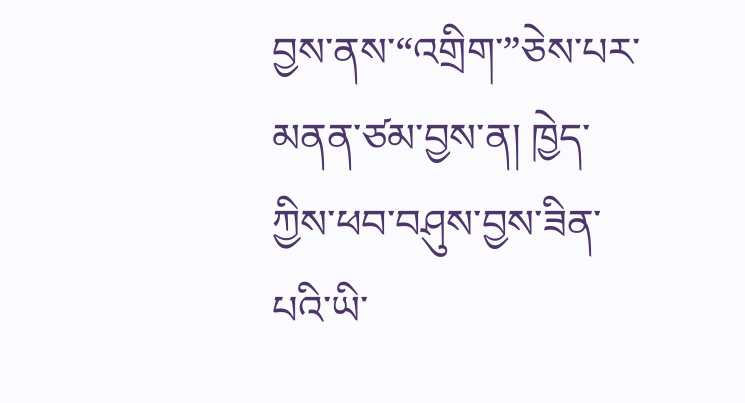བྱས་ནས་“འགྲིག་”ཅེས་པར་མནན་ཙམ་བྱས་ན། ཁྱེད་ཀྱིས་ཕབ་བཤུས་བྱས་ཟིན་པའི་ཡི་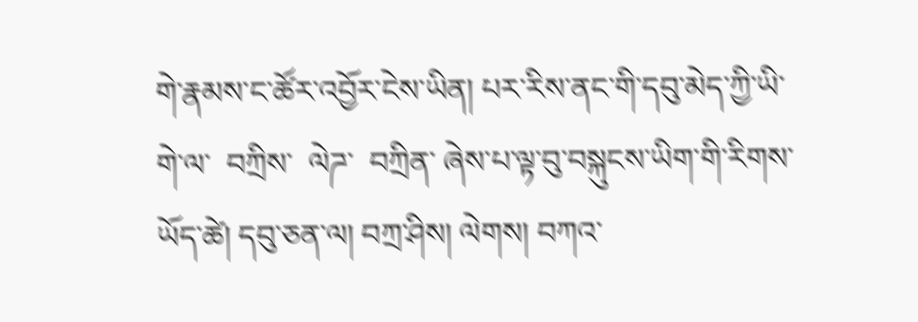གེ་རྣམས་ང་ཚོར་འབྱོར་ངེས་ཡིན། པར་རིས་ནང་གི་དབུ་མེད་ཀྱི་ཡི་གེ་ལ་  བཀྲིས་  ལེཌ་  བཀྲིན་ ཞེས་པ་ལྟ་བུ་བསྐུངས་ཡིག་གི་རིགས་ཡོད་ཚེ། དབུ་ཅན་ལ། བཀྲ་ཤིས། ལེགས། བཀའ་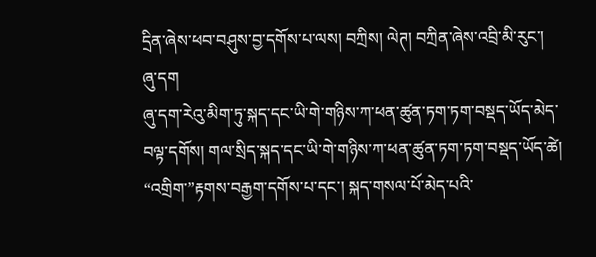དྲིན་ཞེས་ཕབ་བཤུས་བྱ་དགོས་པ་ལས། བཀྲིས། ལེཊ། བཀྲིན་ཞེས་འབྲི་མི་རུང་།
ཞུ་དག
ཞུ་དག་རེའུ་མིག་ཏུ་སྐད་དང་ཡི་གེ་གཉིས་ཀ་ཕན་ཚུན་ཏག་ཏག་བསྡད་ཡོད་མེད་བལྟ་དགོས། གལ་སྲིད་སྐད་དང་ཡི་གེ་གཉིས་ཀ་ཕན་ཚུན་ཏག་ཏག་བསྡད་ཡོད་ཚེ། “འགྲིག་”རྟགས་བརྒྱག་དགོས་པ་དང་། སྐད་གསལ་པོ་མེད་པའི་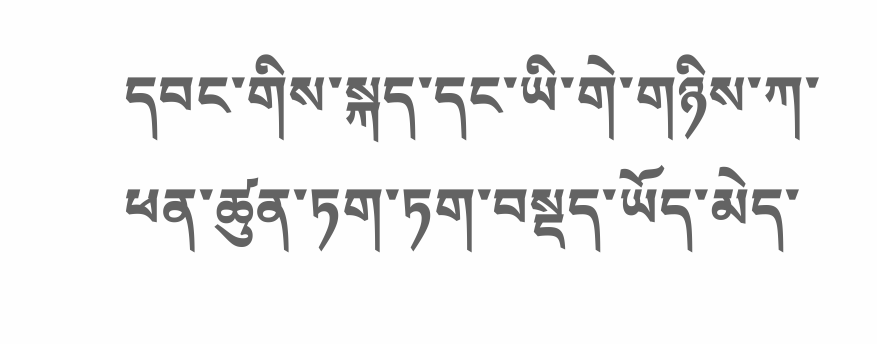དབང་གིས་སྐད་དང་ཡི་གེ་གཉིས་ཀ་ཕན་ཚུན་ཏག་ཏག་བསྡད་ཡོད་མེད་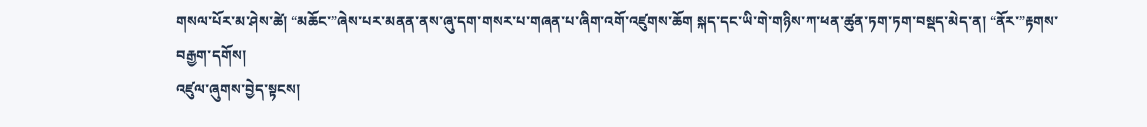གསལ་པོར་མ་ཤེས་ཚེ། “མཆོང་”ཞེས་པར་མནན་ནས་ཞུ་དག་གསར་པ་གཞན་པ་ཞིག་འགོ་འཛུགས་ཆོག སྐད་དང་ཡི་གེ་གཉིས་ཀ་ཕན་ཚུན་ཏག་ཏག་བསྡད་མེད་ན། “ནོར་”རྟགས་བརྒྱག་དགོས།
འཛུལ་ཞུགས་བྱེད་སྟངས།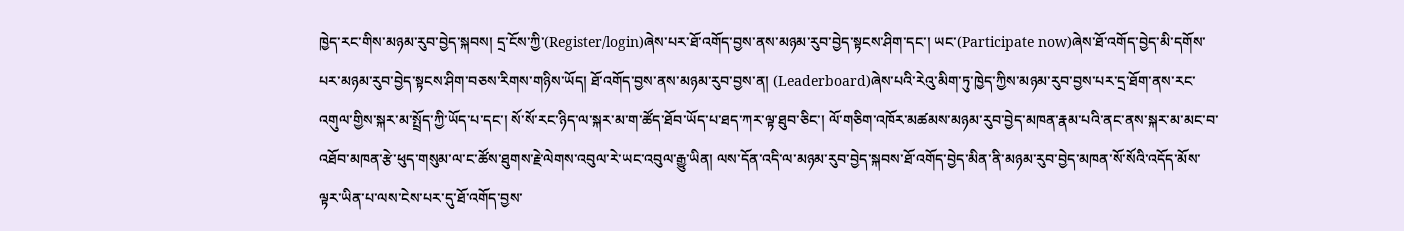ཁྱེད་རང་གིས་མཉམ་རུབ་བྱེད་སྐབས། དྲ་ངོས་ཀྱི་(Register/login)ཞེས་པར་ཐོ་འགོད་བྱས་ནས་མཉམ་རུབ་བྱེད་སྟངས་ཤིག་དང་། ཡང་(Participate now)ཞེས་ཐོ་འགོད་བྱེད་མི་དགོས་པར་མཉམ་རུབ་བྱེད་སྟངས་ཤིག་བཅས་རིགས་གཉིས་ཡོད། ཐོ་འགོད་བྱས་ནས་མཉམ་རུབ་བྱས་ན། (Leaderboard)ཞེས་པའི་རེའུ་མིག་ཏུ་ཁྱེད་ཀྱིས་མཉམ་རུབ་བྱས་པར་དྲ་ཐོག་ནས་རང་འགུལ་གྱིས་སྐར་མ་སྤྲོད་ཀྱི་ཡོད་པ་དང་། སོ་སོ་རང་ཉིད་ལ་སྐར་མ་ག་ཚོད་ཐོབ་ཡོད་པ་ཐད་ཀར་ལྟ་ཐུབ་ཅིང་། ལོ་གཅིག་འཁོར་མཚམས་མཉམ་རུབ་བྱེད་མཁན་རྣམ་པའི་ནང་ནས་སྐར་མ་མང་བ་འཐོབ་མཁན་རྩེ་ཕུད་གསུམ་ལ་ང་ཚོས་ཐུགས་རྗེ་ལེགས་འབུལ་རེ་ཡང་འབུལ་རྒྱུ་ཡིན། ལས་དོན་འདི་ལ་མཉམ་རུབ་བྱེད་སྐབས་ཐོ་འགོད་བྱེད་མིན་ནི་མཉམ་རུབ་བྱེད་མཁན་སོ་སོའི་འདོད་མོས་ལྟར་ཡིན་པ་ལས་ངེས་པར་དུ་ཐོ་འགོད་བྱས་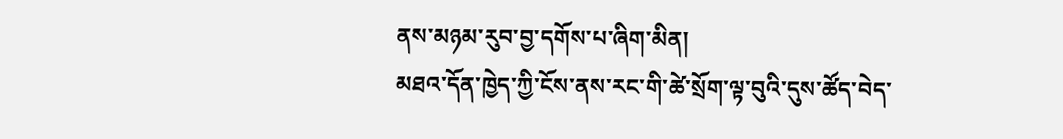ནས་མཉམ་རུབ་བྱ་དགོས་པ་ཞིག་མིན།
མཐའ་དོན་ཁྱེད་ཀྱི་ངོས་ནས་རང་གི་ཚེ་སྲོག་ལྟ་བུའི་དུས་ཚོད་བེད་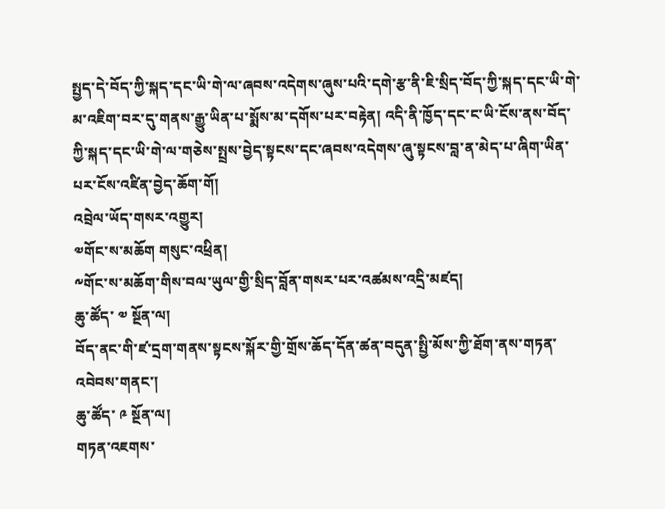སྤྱད་དེ་བོད་ཀྱི་སྐད་དང་ཡི་གེ་ལ་ཞབས་འདེགས་ཞུས་པའི་དགེ་རྩ་ནི་ཇི་སྲིད་བོད་ཀྱི་སྐད་དང་ཡི་གེ་མ་འཇིག་བར་དུ་གནས་རྒྱུ་ཡིན་པ་སྨོས་མ་དགོས་པར་བརྟེན། འདི་ནི་ཁྱོད་དང་ང་ཡི་ངོས་ནས་བོད་ཀྱི་སྐད་དང་ཡི་གེ་ལ་གཅེས་སྤྲས་བྱེད་སྟངས་དང་ཞབས་འདེགས་ཞུ་སྟངས་བླ་ན་མེད་པ་ཞིག་ཡིན་པར་ངོས་འཛིན་བྱེད་ཆོག་གོ།
འབྲེལ་ཡོད་གསར་འགྱུར།
༧གོང་ས་མཆོག གསུང་འཕྲིན།
༸གོང་ས་མཆོག་གིས་བལ་ཡུལ་གྱི་སྲིད་བློན་གསར་པར་འཚམས་འདྲི་མཛད།
ཆུ་ཚོད་ ༧ སྔོན་ལ།
བོད་ནང་གི་ཛ་དྲག་གནས་སྟངས་སྐོར་གྱི་གྲོས་ཆོད་དོན་ཚན་བདུན་སྤྱི་མོས་ཀྱི་ཐོག་ནས་གཏན་འབེབས་གནང་།
ཆུ་ཚོད་ ༩ སྔོན་ལ།
གཏན་འཇགས་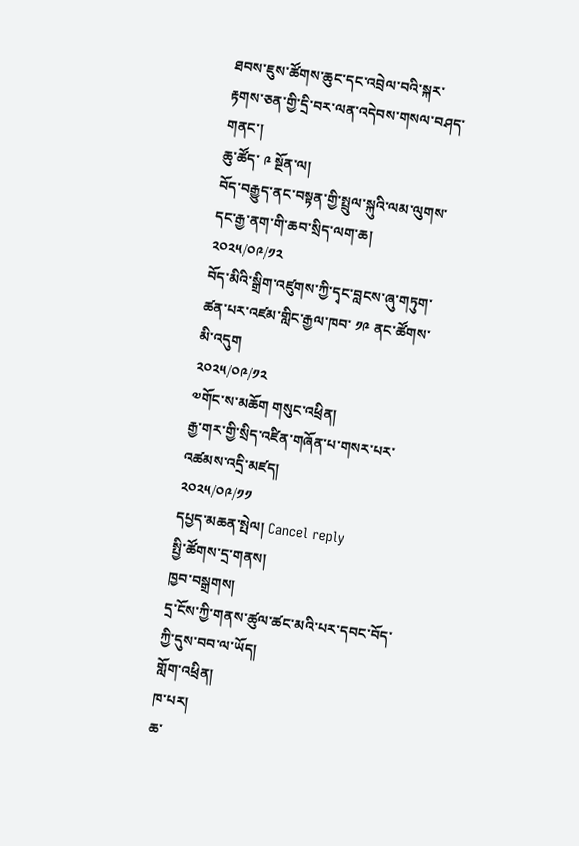ཐབས་ཇུས་ཚོགས་ཆུང་དང་འབྲེལ་བའི་སྐར་རྟགས་ཅན་གྱི་དྲི་བར་ལན་འདེབས་གསལ་བཤད་གནང་།
ཆུ་ཚོད་ ༩ སྔོན་ལ།
བོད་བརྒྱུད་ནང་བསྟན་གྱི་སྤྲུལ་སྐུའི་ལམ་ལུགས་དང་རྒྱ་ནག་གི་ཆབ་སྲིད་ལག་ཆ།
༢༠༢༥/༠༩/༡༢
བོད་མིའི་སྒྲིག་འཛུགས་ཀྱི་དྭང་བླངས་ཞུ་གཏུག་ཚན་པར་འཛམ་གླིང་རྒྱལ་ཁབ་ ༡༩ ནང་ཚོགས་མི་འདུག
༢༠༢༥/༠༩/༡༢
༧གོང་ས་མཆོག གསུང་འཕྲིན།
རྒྱ་གར་གྱི་སྲིད་འཛིན་གཞོན་པ་གསར་པར་འཚམས་འདྲི་མཛད།
༢༠༢༥/༠༩/༡༡
དཔྱད་མཆན་སྤེལ། Cancel reply
སྤྱི་ཚོགས་དྲ་གནས།
ཁྱབ་བསྒྲགས།
དྲ་ངོས་ཀྱི་གནས་ཚུལ་ཚང་མའི་པར་དབང་བོད་ཀྱི་དུས་བབ་ལ་ཡོད།
གློག་འཕྲིན།
ཁ་པར།
ཆ་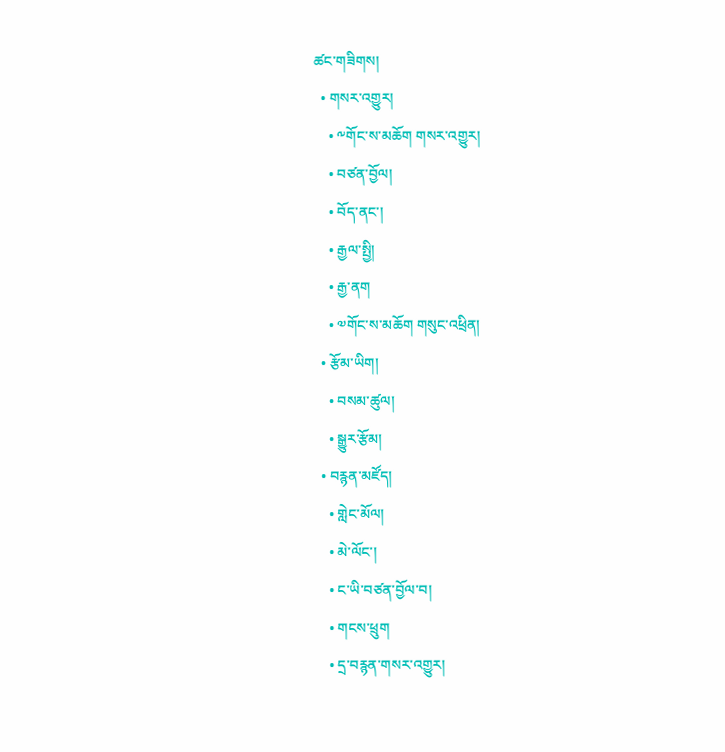ཚང་གཟིགས།
  • གསར་འགྱུར།
    • ༸གོང་ས་མཆོག གསར་འགྱུར།
    • བཙན་བྱོལ།
    • བོད་ནང་།
    • རྒྱལ་སྤྱི།
    • རྒྱ་ནག
    • ༧གོང་ས་མཆོག གསུང་འཕྲིན།
  • རྩོམ་ཡིག།
    • བསམ་ཚུལ།
    • སྒྱུར་རྩོམ།
  • བརྙན་མཛོད།
    • གླེང་མོལ།
    • མེ་ལོང་།
    • ང་ཡི་བཙན་བྱོལ་བ།
    • གངས་ཕྲུག
    • དྲ་བརྙན་གསར་འགྱུར།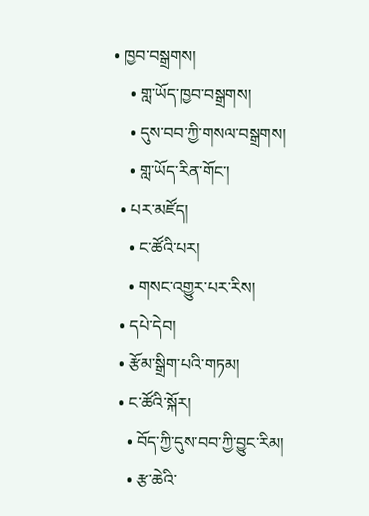• ཁྱབ་བསྒྲགས།
    • གླ་ཡོད་ཁྱབ་བསྒྲགས།
    • དུས་བབ་ཀྱི་གསལ་བསྒྲགས།
    • གླ་ཡོད་རིན་གོང་།
  • པར་མཛོད།
    • ང་ཚོའི་པར།
    • གསང་འགྱུར་པར་རིས།
  • དཔེ་དེབ།
  • རྩོམ་སྒྲིག་པའི་གཏམ།
  • ང་ཚོའི་སྐོར།
    • བོད་ཀྱི་དུས་བབ་ཀྱི་བྱུང་རིམ།
    • རྩ་ཆེའི་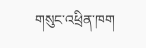གསུང་འཕྲིན་ཁག